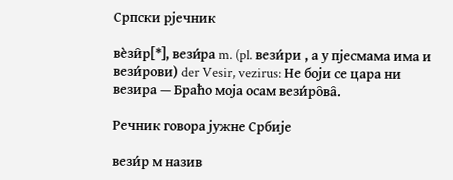Српски рјечник

вѐзи̑р[*], вези́ра m. (pl. вези́ри , а у пјесмама има и вези́рови) der Vesir, vezirus: Не боји се цара ни везира — Браћо моја осам вези́ро̑ва̑.

Речник говора јужне Србије

вези́р м назив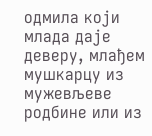одмила који млада даје деверу, млађем мушкарцу из мужевљеве родбине или из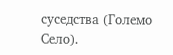суседства (Големо Село).